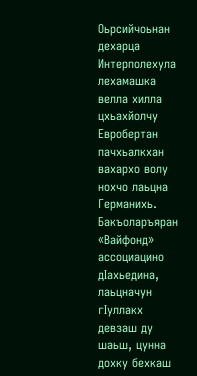Оьрсийчоьнан дехарца Интерполехула лехамашка велла хилла цхьахйолчу Евробертан пачхьалкхан вахархо волу нохчо лаьцна Германихь.
Бакъоларъяран «Вайфонд» ассоциацино дIахьедина, лаьцначун гIуллакх девзаш ду шаьш, цунна дохку бехкаш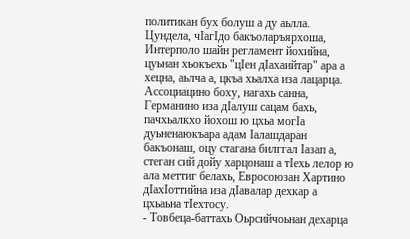политикан бух болуш а ду аьлла. Цундела, чIагIдо бакъоларъярхоша, Интерполо шайн регламент йохийна, цуьнан хьокъехь "цIен дIахаийтар" ара а хецна, аьлча а, цкъа хьалха иза лацарца.
Ассоциацино боху, нагахь санна, Германино иза дIалуш сацам бахь, пачхьалкхо йохош ю цхьа могIа дуьненаюкъара адам Iалашдаран бакъонаш, оцу стагана билггал Iазап а, стеган сий дойу харцонаш а тIехь лелор ю ала меттиг белахь, Евросоюзан Хартино дIахIоттийна иза дIавалар дехкар а цхьаьна тIехтосу.
- Товбеца-баттахь Оьрсийчоьнан дехарца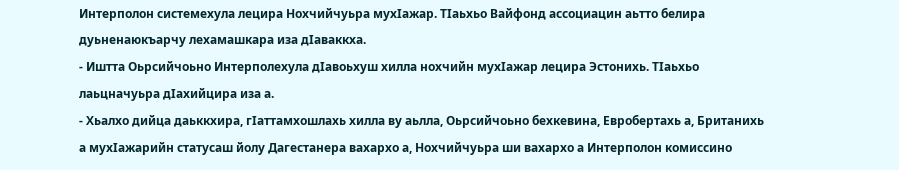Интерполон системехула лецира Нохчийчуьра мухIажар. ТIаьхьо Вайфонд ассоциацин аьтто белира дуьненаюкъарчу лехамашкара иза дIаваккха.
- Иштта Оьрсийчоьно Интерполехула дIавоьхуш хилла нохчийн мухIажар лецира Эстонихь. ТIаьхьо лаьцначуьра дIахийцира иза а.
- Хьалхо дийца даьккхира, гIаттамхошлахь хилла ву аьлла, Оьрсийчоьно бехкевина, Евробертахь а, Британихь а мухIажарийн статусаш йолу Дагестанера вахархо а, Нохчийчуьра ши вахархо а Интерполон комиссино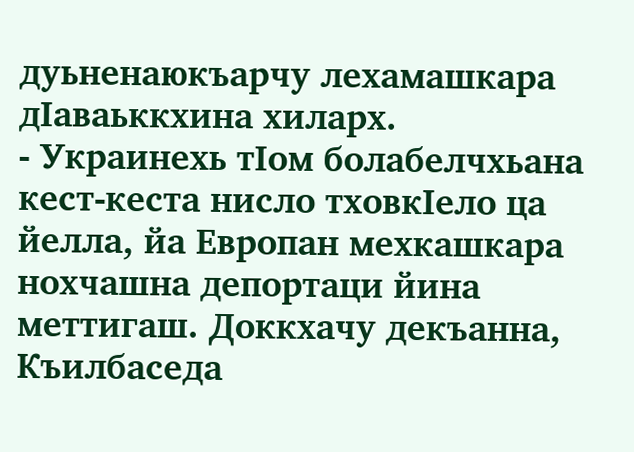дуьненаюкъарчу лехамашкара дIаваьккхина хиларх.
- Украинехь тIом болабелчхьана кест-кеста нисло тховкIело ца йелла, йа Европан мехкашкара нохчашна депортаци йина меттигаш. Доккхачу декъанна, Къилбаседа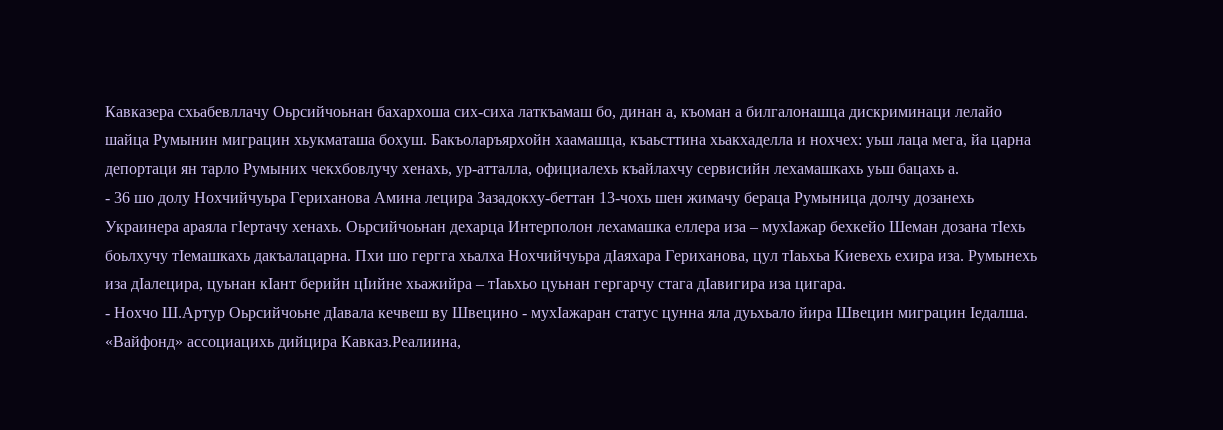Кавказера схьабевллачу Оьрсийчоьнан бахархоша сих-сиха латкъамаш бо, динан а, къоман а билгалонашца дискриминаци лелайо шайца Румынин миграцин хьукматаша бохуш. Бакъоларъярхойн хаамашца, къаьсттина хьакхаделла и нохчех: уьш лаца мега, йа царна депортаци ян тарло Румыних чекхбовлучу хенахь, ур-атталла, официалехь къайлахчу сервисийн лехамашкахь уьш бацахь а.
- 36 шо долу Нохчийчуьра Гериханова Амина лецира Зазадокху-беттан 13-чохь шен жимачу бераца Румыница долчу дозанехь Украинера араяла гIертачу хенахь. Оьрсийчоьнан дехарца Интерполон лехамашка еллера иза – мухIажар бехкейо Шеман дозана тIехь боьлхучу тIемашкахь дакъалацарна. Пхи шо гергга хьалха Нохчийчуьра дIаяхара Гериханова, цул тIаьхьа Киевехь ехира иза. Румынехь иза дIалецира, цуьнан кIант берийн цIийне хьажийра – тIаьхьо цуьнан гергарчу стага дIавигира иза цигара.
- Нохчо Ш.Артур Оьрсийчоьне дIавала кечвеш ву Швецино - мухIажаран статус цунна яла дуьхьало йира Швецин миграцин Iедалша. «Вайфонд» ассоциацихь дийцира Кавказ.Реалиина,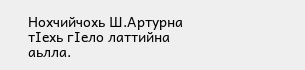Нохчийчохь Ш.Артурна тIехь гIело латтийна аьлла.